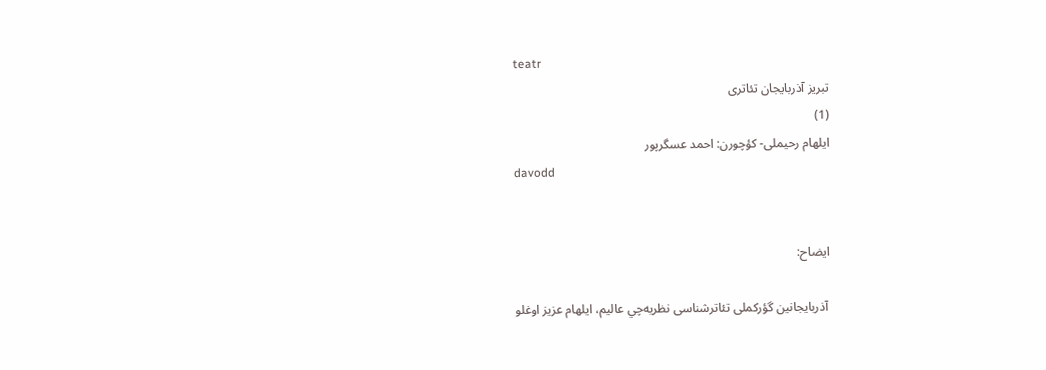teatr
تبریز آذربایجان تئاتری
(1)
ایلهام رحیملی- کؤچورن: احمد عسگرپور
davodd


ایضاح:

 آذربایجانین گؤرکملی تئاترشناسی نظريه‌چي عاليم، ايلهام عزیز اوغلو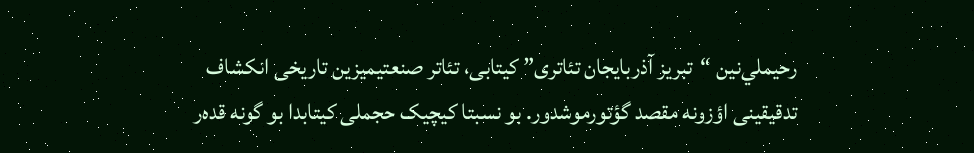رحيملي‌نین “تبریز آذربایجان تئاتری” کیتابی، تئاتر صنعتیمیزین تاریخی انکشاف تدقیقینی اؤزونه مقصد گؤتورموشدور. بو نسبتا کیچیک حجملی کیتابدا بو گونه قده‌ر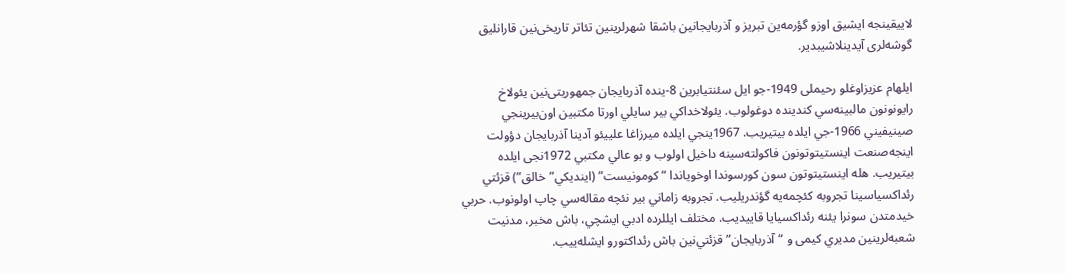لاییقینجه ایشیق اوزو گؤرمه‌ین تبریز و آذربایجانین باشقا شهرلرینین تئاتر تاریخی‌نین قارانلیق گوشه‌لری آیدینلاشیبدیر.

ایلهام عزیز‌اوغلو رحیملی 1949-جو ايل سئنتيابرين 8-ینده آذربایجان جمهوریتی‌نین يئولاخ رايونونون مالبينه‌سي کندينده دوغولوب. يئولاخداکي بیر سايلي اورتا مکتبين اون‌بيرينجي صينيفيني 1966-جي ايلده بيتيريب. 1967ینجي ايلده ميرزاغا علييئو آدينا آذربايجان دؤولت اينجه‌صنعت اينستيتوتونون فاکولته‌سينه داخيل اولوب و بو عالي مکتبي 1972نجی ایلده بيتيريب. هله اينستيتوتون سون کورسوندا اوخوياندا “کومونيست” (اينديکي”خالق”) قزئتي رئداکسياسينا تجروبه کئچمه‌يه گؤندريليب. تجروبه زاماني بير نئچه مقاله‌سي چاپ اولونوب. حربي خيدمتدن سونرا يئنه رئداکسيايا قاييديب. مختلف ايللرده ادبي ايشچي، باش مخبر، مدنيت شعبه‌لرينين مديري کیمی و “آذربايجان” قزئتي‌نين باش رئداکتورو ايشله‌ييب.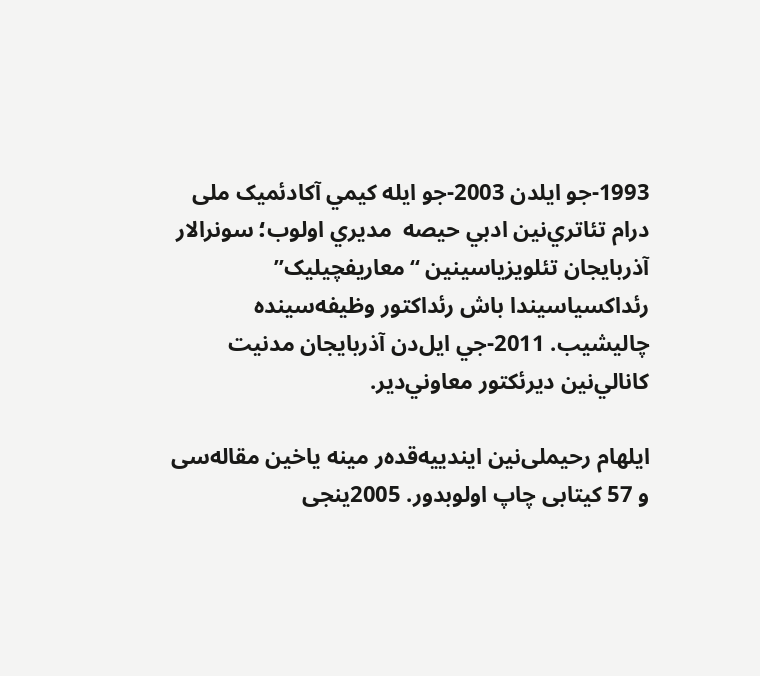1993-جو ايلدن 2003-جو ايله کيمي آکادئميک ملی درام تئاتري‌نين ادبي حيصه  مديري اولوب؛ سونرالار آذربايجان تئلويزياسینین “معاريفچيليک” رئداکسياسيندا باش رئداکتور وظيفه‌سينده چاليشيب. 2011-جي ايل‌دن آذربایجان مدنيت کانالي‌نين ديرئکتور معاوني‌دير.

ایلهام رحیملی‌نین ایندییه‌قده‌ر مینه یاخین مقاله‌سی و 57 کیتابی‌ چاپ اولوبدور. 2005ینجی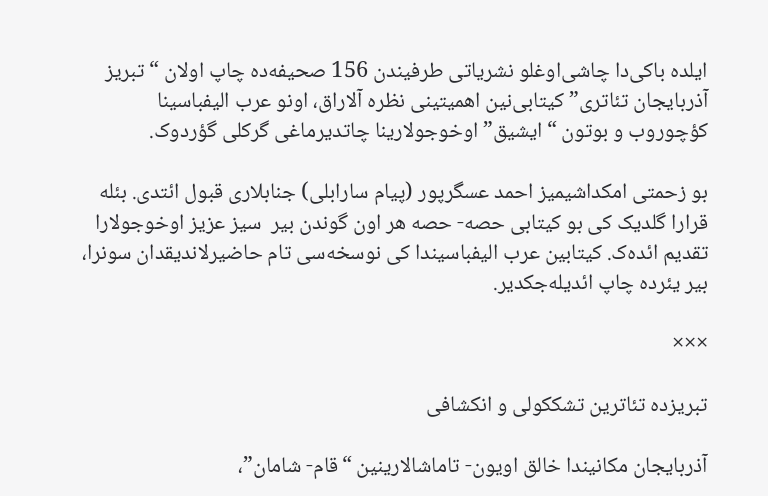ایلده باکی‌دا چاشی‌اوغلو نشریاتی طرفیندن 156 صحیفه‌ده چاپ اولان “تبریز آذربایجان تئاتری” کیتابی‌نین اهمیتینی نظره آلاراق، اونو عرب الیفباسینا کؤچوروب و بوتون “ایشیق” اوخوجولارینا چاتدیرماغی گرکلی گؤردوک.

بو زحمتی امکداشیمیز احمد عسگرپور (پیام سارابلی) جنابلاری قبول ائتدی. بئله قرارا گلدیک کی بو کیتابی حصه- حصه هر اون گوندن بیر  سیز عزیز اوخوجولارا تقدیم ائده‌ک. کیتابین عرب ‌الیفباسیندا کی نوسخه‌سی تام حاضیرلاندیقدان سونرا، بیر یئرده چاپ ائدیله‌جکدیر.

×××

تبریزده تئاترین تشککولی و انکشافی

آذربایجان مکانیندا خالق اویون- تاماشالارینین “قام- شامان”،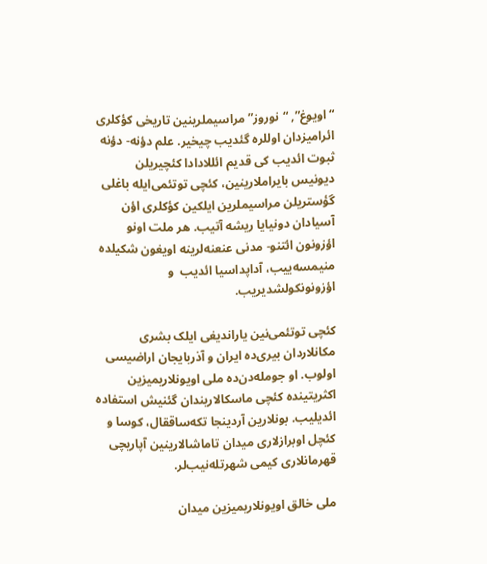“اویوغ”, “نوروز” مراسیملرینین تاریخی کؤکلری ائرامیزدان اوللره گئدیب چیخیر. علم دؤنه- دؤنه ثبوت ائدیب کی قدیم ائللادادا کئچیریلن دیونیس بایراملارینین، کئچی توتئمی‌ایله باغلی گؤستریلن مراسیملرین ایلکین کؤکلری اؤن آسیادان دونیایا ریشه آتیب. هر ملت اونو اؤزونون ائتنو- مدنی عنعنه‌لرینه اویغون شکیلده منیمسه‌ییب، آداپداسیا ائدیب  و اؤزونونکولشدیریب.

کئچی توتئمی‌نین یاراندیغی ایلک بشری مکانلاردان بیری‌ده ایران و آذربایجان اراضیسی اولوب. او جومله‌دن‌ده ملی اویونلاریمیزین اکثریتینده کئچی ماسکالاریندان گئنیش استفاده ائدیلیب. بونلارین آردینجا تکه‌ساققال، کوسا و کئچل اوبرازلاری میدان تاماشالارینین آپاریچی قهرمانلاری کیمی شهرتله‌نیب‌لر.

ملی خالق اویونلاریمیزین میدان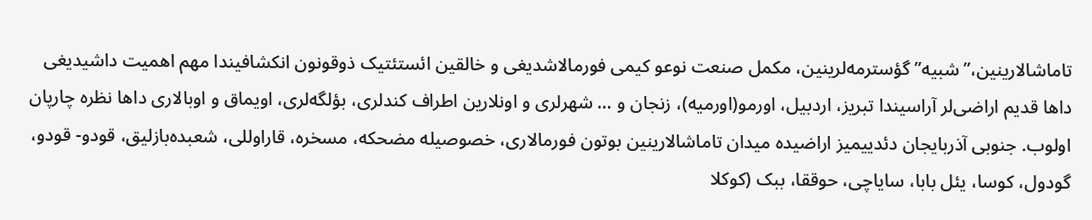تاماشالارینین،”شبیه”گؤسترمه‌لرینین، مکمل صنعت نوعو کیمی فورمالاشدیغی و خالقین ائستئتیک ذوقونون انکشافیندا مهم اهمیت داشیدیغی داها قدیم اراضی‌لر آراسیندا تبریز، اردبیل، اورمو(اورمیه)، زنجان و … شهرلری و اونلارین اطراف کندلری، بؤلگه‌لری، اویماق و اوبالاری داها نظره چارپان اولوب. جنوبی آذربایجان دئدییمیز اراضیده میدان تاماشالارینین بوتون فورمالاری، خصوصیله مضحکه، مسخره، قاراوللی، شعبده‌بازلیق، قودو- قودو، گودول، کوسا، یئل بابا، سایاچی، حوققا، ببک (کوکلا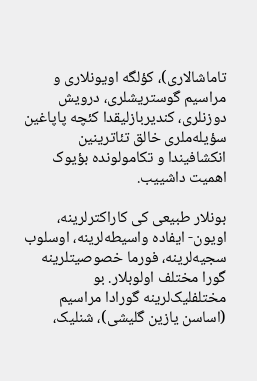تاماشالاری)، کؤلگه اویونلاری و مراسیم گوستریشلری، درویش دوزنلری، کندیربازلیقدا کئچه پاپاغین سؤیله‌ملری خالق تئاترینین انکشافیندا و تکامولونده بؤیوک اهمیت داشییب.

بونلار طبیعی کی کاراکترلرینه، اویون- ایفاده واسیطه‌لرینه، اوسلوب سجیه‌لرینه، فورما خصوصیتلرینه گورا مختلف اولوبلار. بو مختلفلیک‌لرینه گورادا مراسیم (اساسن یازین گلیشی)، شنلیک،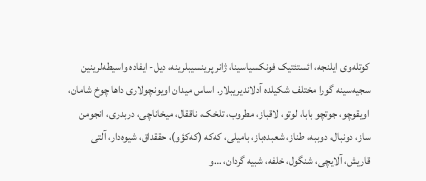کوتله‌وی ایلنجه، ائستئتیک فونکسیاسینا، ژانر پرینسیبلرینه، دیل- ایفاده واسیطه‌لرینین سجیه‌سینه گورا مختلف شکیلده آدلاندیریبلار. اساس میدان اویونچولاری داها چوخ شامان، اویقوچو، جوتچو بابا، لوتو، لاقباز، مطروب، تلخک، ناققال، میخاناچی، دربدری، انجومن ساز، دونبال، دوببه، طناز، شعبده‌باز، بامیلی، که‌که (که‌کؤو)، حققداق، شیوه‌دار، آلتی قاریش، آلایچی، شنگول، خلفه، شبیه گردان، …و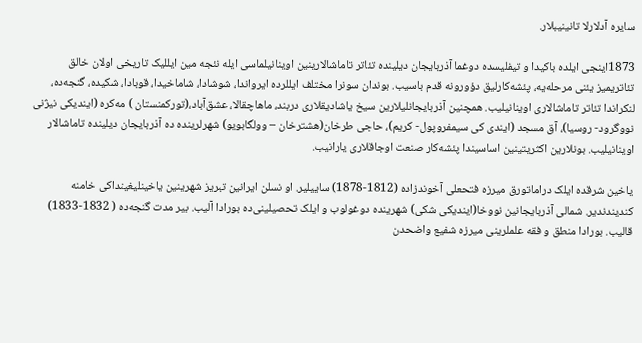سایره آدلارلا تانینیبلار.

1873اینجی ایلده باکیدا و تیفلیسده دوغما آذربایجان دیلینده تئاتر تاماشالارینین اوینانیلماسی ایله نئجه مین ایللیک تاریخی اولان خالق تئاتریمیز یئنی مرحله‌یه، پئشه‌کارلیق دؤورونه قدم باسیب. بوندان سونرا مختلف ایللرده ایرواندا، شوشادا، شاماخیدا، قوبادا، شکیده، گنجه‌ده، لنکراندا تئاتر تاماشالاری اوینانیلیب. همچنین آذربایجانلیلارین سیخ یاشادیقلاری دربند، ماهاچقالا، عشق‌آباد،(تورکمنستان ) مه‌کره (ایندیکی نیژنی نووگرود- روسیا)، آق مسجد (ایندی کی سیمفروپول- کریم)، حاجی طرخان(هشترخان – وولگابویو) شهرلرینده ده آذربایجان دیلینده تاماشالار اوینانیلیب. بونلارین اکثریتینین اساسیندا پئشه‌کار صنعت اوجاقلاری یارانیب.

یاخین شرقده ایلک دراماتورق میرزه فتحعلی آخوندزاده (1812-1878) ساییلیر. او نسلن ایرانین تبریز شهرینین یاخینلیغینداکی خامنه کندیندندیر. شمالی آذربایجانین نووخا(ایندیکی شکی) شهرینده دوغولوب و ایلک تحصیلینی‌ده بورادا آلیب. بیر مدت گنجه‌ده ( 1832-1833) قالیب. بورادا منطق و فقه علملرینی میرزه شفیع واضحدن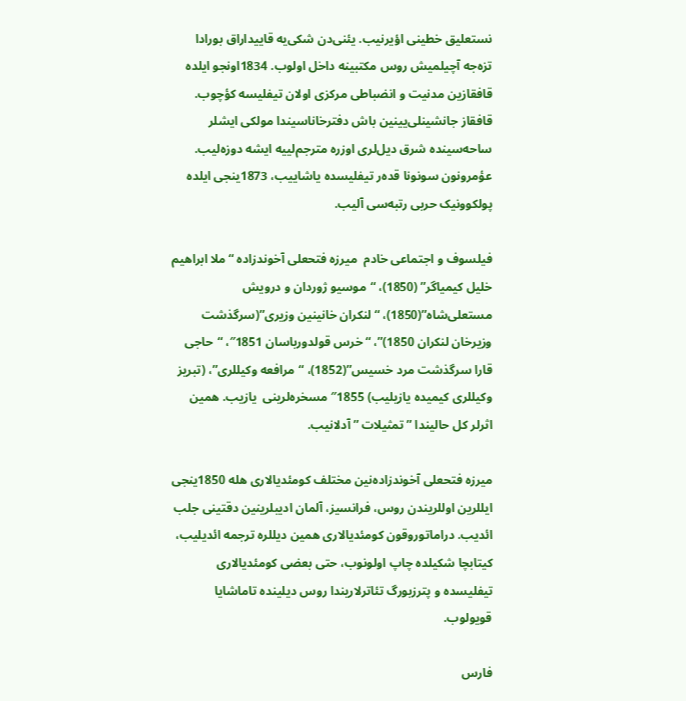نستعلیق خطینی اؤیرنیب. یئنی‌دن شکی‌یه قاییداراق بورادا تزه‌جه آچیلمیش روس مکتبینه داخل اولوب. 1834اونجو ایلده قافقازین مدنیت و انضباطی مرکزی اولان تیفلیسه کؤچوب. قافقاز جانشینلی‌یینین باش دفترخاناسیندا مولکی ایشلر ساحه‌سینده شرق دیل‌لری اوزره مترجم‌لییه ایشه دوزه‌لیب. عؤمرونون سونونا قده‌ر تیفلیسده یاشاییب، 1873ینجی ایلده پولکوونیک حربی رتبه‌سی آلیب.

فیلسوف و اجتماعی خادم  میرزه فتحعلی آخوندزاده “ملا ابراهیم خلیل کیمیاگر” (1850)، “موسیو ژوردان و درویش مستعلی‌شاه”(1850)، “لنکران خانینین وزیری”(سرگذشت وزیرخان لنکران 1850)”، “خرس قولدورباسان 1851″، “حاجی قارا سرگذشت مرد خسیس”(1852)، “مرافعه وکیللری”، (تبریز وکیللری کیمیده یازیلیب) 1855″ مسخره‌لرینی  یازیب. همین اثرلر کل حالیندا ” تمثیلات ” آدلانیب.

میرزه فتحعلی آخوندزاده‌نین مختلف کومئدیالاری هله 1850ینجی ایللرین اوللریندن روس، فرانسیز، آلمان ادیبلرینین دقتینی جلب ائدیب. دراماتوروقون کومئدیالاری همین دیللره ترجمه ائدیلیب، کیتابچا شکیلده چاپ اولونوب، حتی بعضی کومئدیالاری تیفلیسده و پترزبورگ تئاترلاریندا روس دیلینده تاماشایا قویولوب.

فارس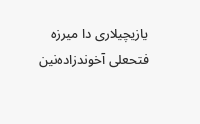یازیچیلاری دا میرزه فتحعلی آخوندزاده‌نین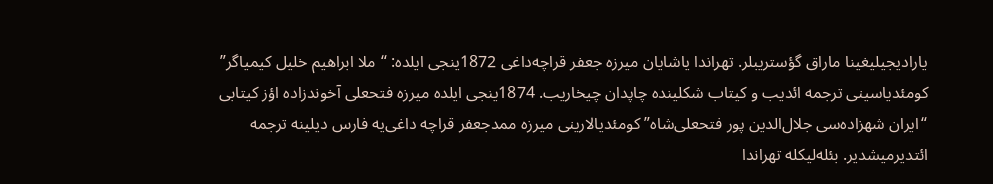یارادیجیلیغینا ماراق گؤستریبلر. تهراندا یاشایان میرزه جعفر قراچه‌داغی 1872ینجی ایلده: “ملا ابراهیم خلیل کیمیاگر” کومئدیاسینی ترجمه ائدیب و کیتاب شکلینده چاپدان چیخاریب. 1874ینجی ایلده میرزه فتحعلی آخوندزاده‌ اؤز کیتابی “ایران شهزاده‌سی جلال‌الدین ‌پور فتحعلی‌شاه” کومئدیالارینی میرزه ممد‌جعفر قراچه داغی‌یه فارس دیلینه ترجمه ائتدیرمیشدیر. بئله‌لیکله تهراندا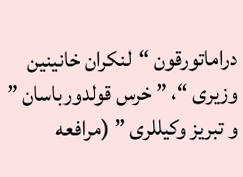دراماتورقون “لنکران خانینین وزیری “، ” خرس قولدورباسان ” و تبریز وکیللری ” (مرافعه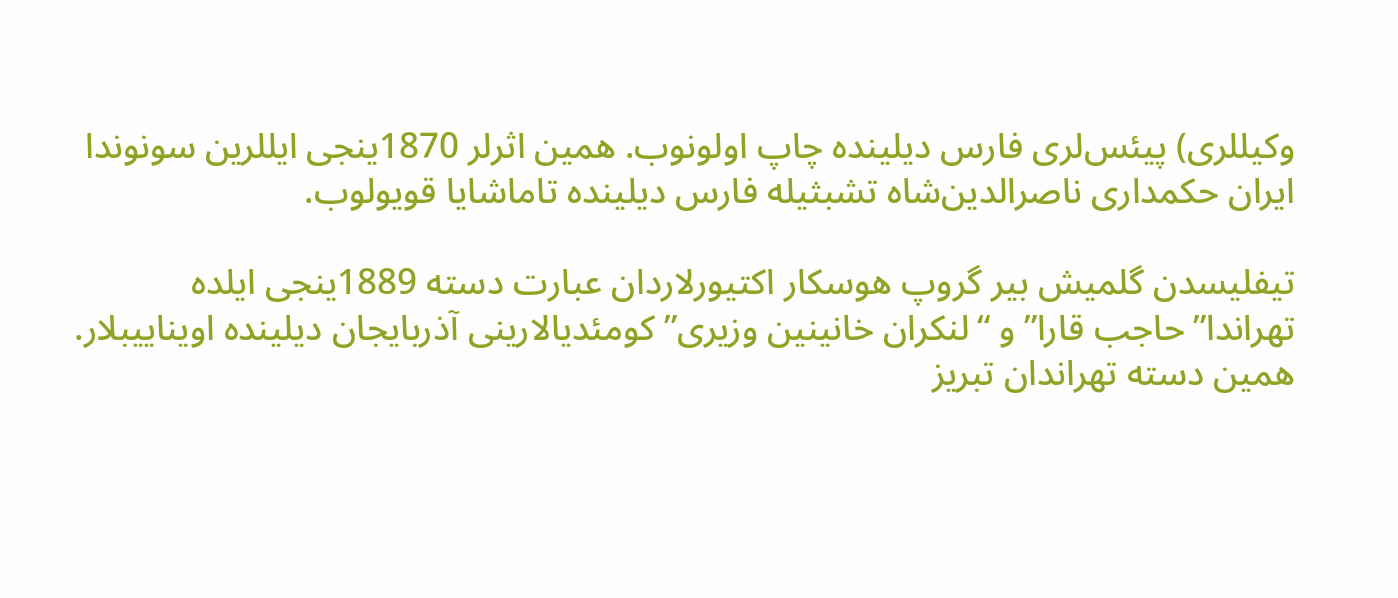وکیللری) پیئس‌لری فارس دیلینده چاپ اولونوب. همین اثرلر 1870ینجی ایللرین سونوندا ایران حکمداری ناصرالدین‌شاه تشبثیله فارس دیلینده تاماشایا قویولوب.

تیفلیسدن گلمیش بیر گروپ هوسکار اکتیورلاردان عبارت دسته 1889ینجی ایلده تهراندا”حاجب قارا”و “لنکران خانینین وزیری” کومئدیالارینی آذربایجان دیلینده اویناییبلار. همین دسته تهراندان تبریز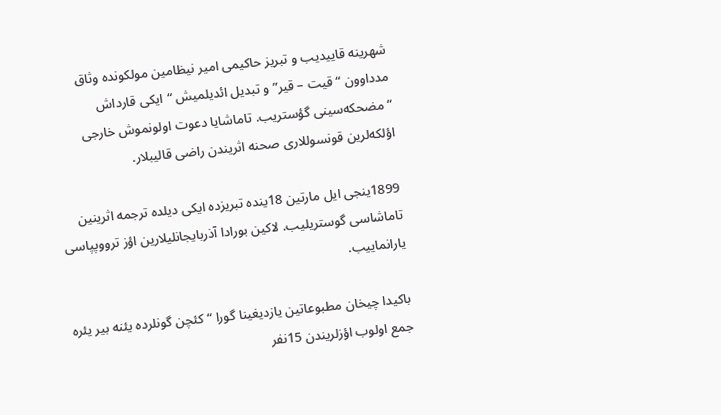شهرینه قاییدیب و تبریز حاکیمی امیر نیظامین مولکونده وثاق مدداوون “قیت – قیر” و تبدیل ائدیلمیش “ایکی قارداش “مضحکه‌سینی گؤستریب. تاماشایا دعوت اولونموش خارجی اؤلکه‌لرین قونسوللاری صحنه اثریندن راضی قالیبلار.

1899ینجی ایل مارتین 18ینده تبریزده ایکی دیلده ترجمه اثرینین تاماشاسی گوستریلیب. لاکین بورادا آذربایجانلیلارین اؤز ترووپپاسی یارانماییب.

باکیدا چیخان مطبوعاتین یازدیغینا گورا “کئچن گونلرده یئنه بیر یئره جمع اولوب اؤزلریندن 15نفر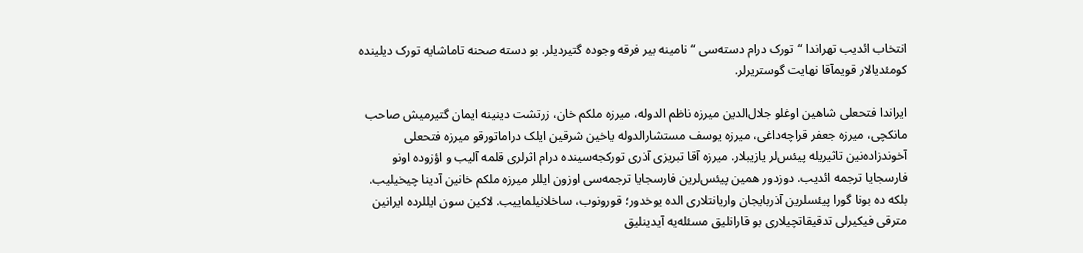انتخاب ائدیب تهراندا “تورک درام دسته‌سی “نامینه بیر فرقه وجوده گتیردیلر. بو دسته صحنه تاماشایه تورک دیلینده کومئدیالار قویمآقا نهایت گوستریرلر.

ایراندا فتحعلی شاهین اوغلو جلال‌الدین میرزه ناظم الدوله، میرزه ملکم خان، زرتشت دینینه ایمان گتیرمیش صاحب مانکچی، میرزه جعفر قراچه‌داغی، میرزه یوسف مستشارالدوله یاخین شرقین ایلک دراماتورقو میرزه فتحعلی آخوندزاده‌نین تاثیریله پیئس‌لر یازیبلار. میرزه آقا تبریزی آذری تورکجه‌سینده درام اثرلری قلمه آلیب و اؤزو‌ده اونو فارسجایا ترجمه ائدیب. دوزدور همین پیئس‌لرین فارسجایا ترجمه‌سی اوزون ایللر میرزه ملکم خانین آدینا چیخیلیب. بلکه ده بونا گورا پیئسلرین آذربایجان واریانتلاری الده یوخدور؛ قورونوب، ساخلانیلماییب. لاکین سون ایللرده ایرانین مترقی فیکیرلی تدقیقاتچیلاری بو قارانلیق مسئله‌یه آیدینلیق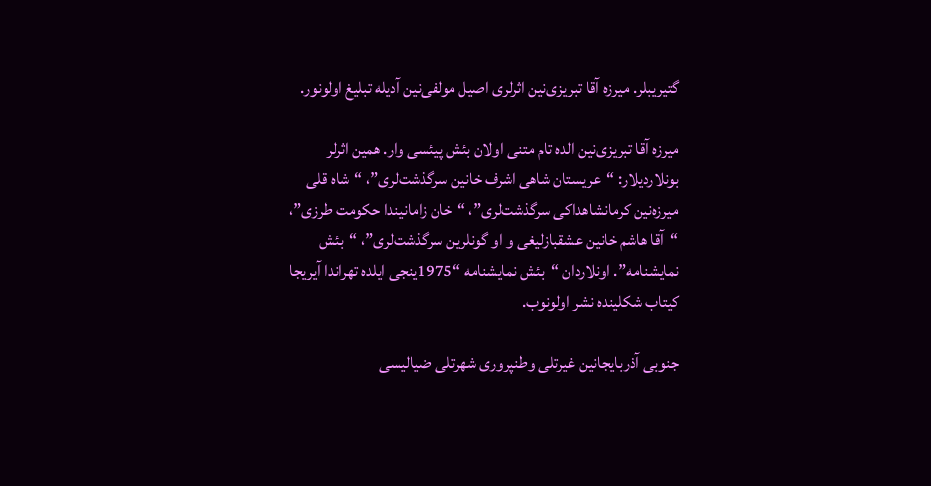گتیریبلر. میرزه آقا تبریزی‌نین اثرلری اصیل مولفی‌نین آدیله تبلیغ اولونور.

میرزه آقا تبریزی‌نین الده تام متنی اولان بئش پیئسی وار. همین اثرلر بونلاردیلار: “عریستان شاهی اشرف خانین سرگذشت‌لری”، “شاه قلی میرزه‌نین کرمانشاهداکی سرگذشت‌لری”، “خان زامانیندا حکومت طرزی”، “آقا هاشم خانین عشقبازلیغی و او گونلرین سرگذشت‌لری”، “بئش نمایشنامه”. اونلاردان “بئش نمایشنامه “1975ینجی ایلده تهراندا آیریجا کیتاب شکلینده نشر اولونوب.

جنوبی آذربایجانین غیرتلی وطنپروری شهرتلی ضیالیسی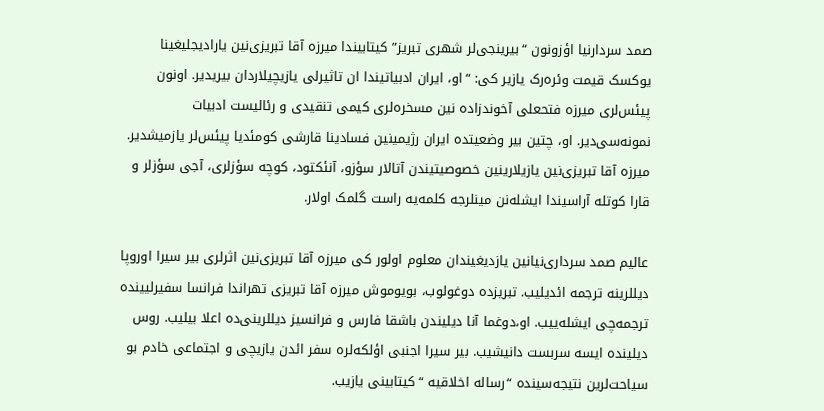صمد سردارنیا اؤزونون “بیرینجی‌لر شهری تبریز” کیتابیندا میرزه آقا تبریزی‌نین یارادیجلیغینا یوکسک قیمت وئره‌رک یازیر کی: “او، ایران ادبیاتیندا ان تاثیرلی یازیچیلاردان بیریدیر. اونون پیئس‌لری میرزه فتحعلی آخوندزاده نین مسخره‌لری کیمی تنقیدی و رئالیست ادبیات نمونه‌سی‌دیر. او، چتین بیر وضعیتده ایران رژیمینین فسادینا قارشی کومئدیا پیئس‌لر یازمیشدیر. میرزه آقا تبریزی‌نین یازیلارینین خصوصیتیندن آتالار سؤزو، آنئکتود، کوچه سؤزلری، آجی سؤزلر و قارا کوتله آراسیندا ایشله‌نن مینلرجه کلمه‌یه راست گلمک اولار.

عالیم صمد سرداری‌نیانین یازدیغیندان معلوم اولور کی میرزه آقا تبریزی‌نین اثرلری بیر سیرا اوروپا دیللرینه ترجمه ائدیلیب. تبریزده دوغولوب، بویوموش میرزه آقا تبریزی تهراندا فرانسا سفیرلیینده ترجمه‌چی ایشله‌ییب. او،دوغما آنا دیلیندن باشقا فارس و فرانسیز دیللرینی‌ده اعلا بیلیب. روس دیلینده ایسه سربست دانیشیب. بیر سیرا اجنبی اؤلکه‌لره سفر ائدن یازیچی و اجتماعی خادم بو سیاحت‌لرین نتیجه‌سینده “رساله اخلاقیه “کیتابینی یازیب.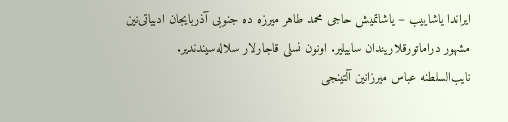ایراندا یاشاییب – یاشاتمیش حاجی محمد طاهر میرزه ده جنوبی آذربایجان ادبیاتی‌نین مشهور دراماتورقلاریندان ساییلیر. اونون نسلی قاجارلار سلاله‌سیندندیر. نایب‌السلطنه عباس میرزانین آلتینجی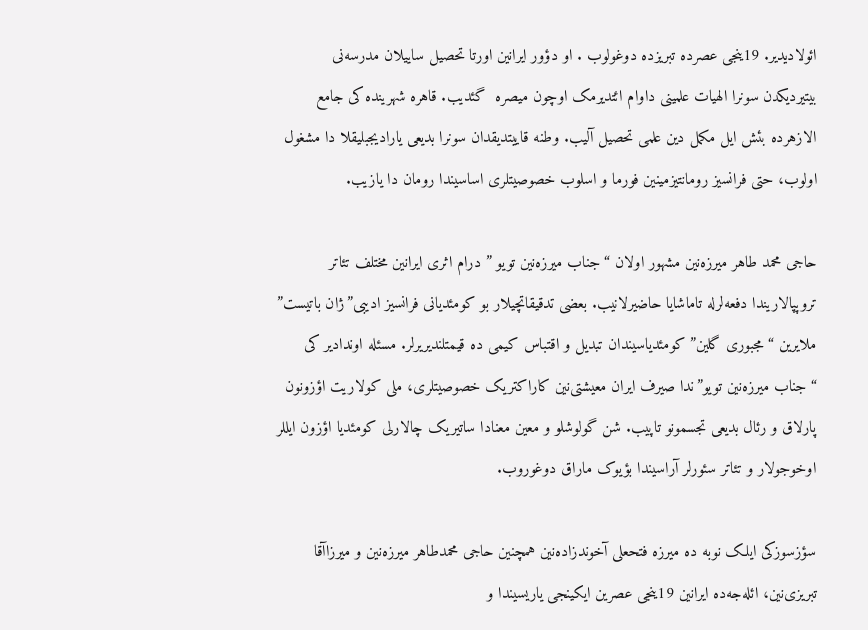ائولادیدیر. 19ینجی عصرده تبریزده دوغولوب . او دؤور ایرانین اورتا تحصیل ساییلان مدرسه‌نی بیتیردیکدن سونرا الهیات علمینی داوام ائتدیرمک اوچون میصره  گئدیب. قاهره شهرینده کی جامع الازهرده بئش ایل مکمل دین علمی تحصیل آلیب. وطنه قاییتدیقدان سونرا بدیعی یارادیجبلیقلا دا مشغول اولوب، حتی فرانسیز رومانتیزمینین فورما و اسلوب خصوصیتلری اساسیندا رومان دا یازیب.

حاجی محمد طاهر میرزه‌نین مشهور اولان “جناب میرزه‌نین تویو ” درام اثری ایرانین مختلف تئاتر تروپپالاریندا دفعه‌لرله تاماشایا حاضیرلانیب. بعضی تدقیقاتچیلار بو کومئدیانی فرانسیز ادیبی”ژان باتیست” ملایرین “مجبوری گلین” کومئدیاسیندان تبدیل و اقتباس کیمی ده قیمتلندیریرلر. مسئله اوندادیر کی “جناب میرزه‌نین تویو”ندا صیرف ایران معیشتی‌نین کاراکتریک خصوصیتلری، ملی کولاریت اؤزونون پارلاق و رئال بدیعی تجسمونو تاپیب. شن گولوشلو و معین معنادا ساتیریک چالارلی کومئدیا اؤزون ایللر اوخوجولار و تئاتر سئورلر آراسیندا بؤیوک ماراق دوغوروب.

سؤزسوزکی ایلک نوبه ده میرزه فتحعلی آخوندزاده‌نین همچنین حاجی محمدطاهر میرزه‌نین و میرزاآقا تبریزی‌نین، ائله‌جه‌ده ایرانین 19ینجی عصرین ایکینجی یاریسیندا و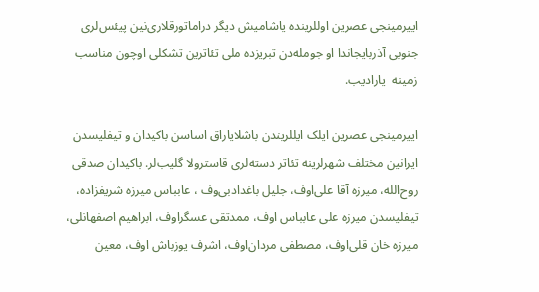اییرمینجی عصرین اوللرینده یاشامیش دیگر دراماتورقلاری‌نین پیئس‌لری جنوبی آذربایجاندا او جومله‌دن تبریزده ملی تئاترین تشکلی اوچون مناسب زمینه  یارادیب.

اییرمینجی عصرین ایلک ایللریندن باشلایاراق اساسن باکیدان و تیفلیسدن ایرانین مختلف شهرلرینه تئاتر دسته‌لری قاسترولا گلیب‌لر. باکیدان صدقی روح‌الله، میرزه آقا علی‌اوف، جلیل باغدادبی‌وف ، عابباس میرزه شریفزاده، تیفلیسدن میرزه علی عابباس اوف، ممدتقی عسگراوف، ابراهیم اصفهانلی، میرزه خان قلی‌اوف، مصطفی مردان‌اوف، اشرف یوزباش اوف، معین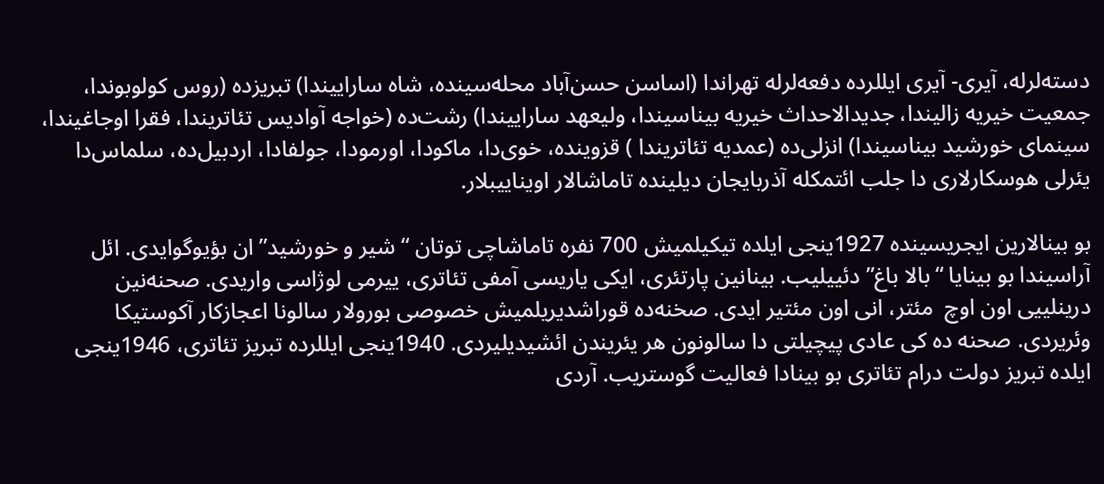دسته‌لرله، آیری- آیری ایللرده دفعه‌لرله تهراندا (اساسن حسن‌آباد محله‌سینده، شاه ساراییندا) تبریزده (روس کولوبوندا، جمعیت خیریه زالیندا، جدیدالاحداث خیریه بیناسیندا، ولیعهد ساراییندا) رشت‌ده (خواجه آوادیس تئاتریندا، فقرا اوجاغیندا، سینمای خورشید بیناسیندا) انزلی‌ده (عمدیه تئاتریندا ) قزوینده، خوی‌دا، ماکودا، اورمودا، جولفادا، اردبیل‌ده، سلماس‌دا یئرلی هوسکارلاری دا جلب ائتمکله آذربایجان دیلینده تاماشالار اویناییبلار.

بو بینالارین ایجریسینده 1927ینجی ایلده تیکیلمیش 700 نفره تاماشاچی توتان “شیر و خورشید” ان بؤیوگو‌ایدی. ائل آراسیندا بو بینایا “بالا باغ” دئییلیب. بینانین پارتئری، ایکی یاریسی آمفی تئاتری، ییرمی لوژاسی واریدی. صحنه‌نین درینلییی اون اوچ  مئتر، انی اون مئتیر ایدی. صخنه‌ده قوراشدیریلمیش خصوصی بورولار سالونا اعجازکار آکوستیکا وئریردی. صحنه ده کی عادی پیچیلتی دا سالونون هر یئریندن ائشیدیلیردی. 1940ینجی ایللرده تبریز تئاتری، 1946ینجی ایلده تبریز دولت درام تئاتری بو بینادا فعالیت گوستریب. آردی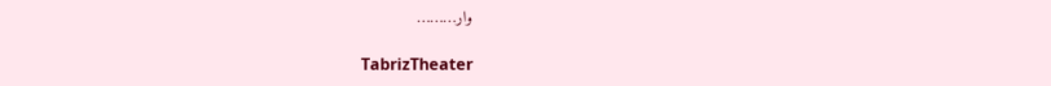وار………

 TabrizTheater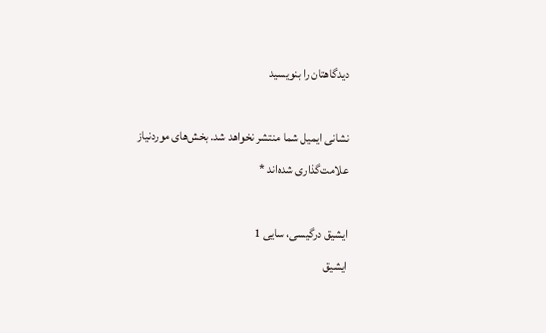دیدگاهتان را بنویسید

نشانی ایمیل شما منتشر نخواهد شد. بخش‌های موردنیاز علامت‌گذاری شده‌اند *

ایشیق درگیسی، سایی 1
ایشیق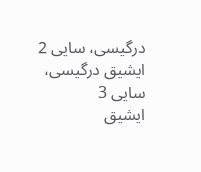درگیسی، سایی 2
ایشیق درگیسی، سایی 3
ایشیق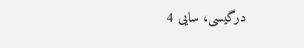درگیسی، سایی 4